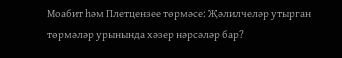Моабит һәм Плетцензее төрмәсе: Җәлилчеләр утырган төрмәләр урынында хәзер нәрсәләр бар?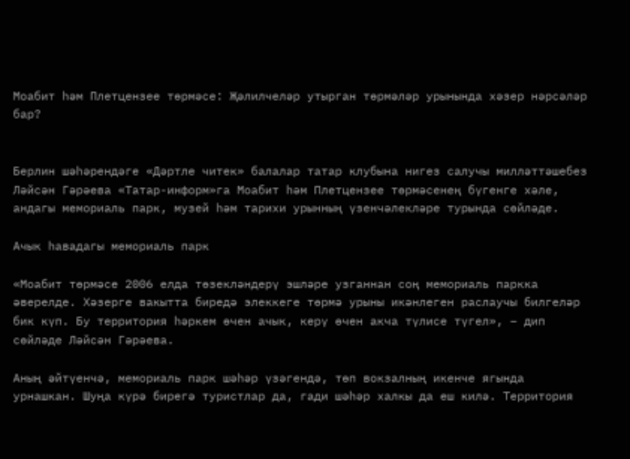Моабит һәм Плетцензее төрмәсе: Җәлилчеләр утырган төрмәләр урынында хәзер нәрсәләр бар?


Берлин шәһәрендәге «Дәртле читек» балалар татар клубына нигез салучы милләттәшебез Ләйсән Гәрәева «Татар-информ»га Моабит һәм Плетцензее төрмәсенең бүгенге хәле, андагы мемориаль парк, музей һәм тарихи урынның үзенчәлекләре турында сөйләде.

Ачык һавадагы мемориаль парк

«Моабит төрмәсе 2006 елда төзекләндерү эшләре узганнан соң мемориаль паркка әверелде. Хәзерге вакытта биредә элеккеге төрмә урыны икәнлеген раслаучы билгеләр бик күп. Бу территория һәркем өчен ачык, керү өчен акча түлисе түгел», – дип сөйләде Ләйсән Гәрәева.

Аның әйтүенчә, мемориаль парк шәһәр үзәгендә, төп вокзалның икенче ягында урнашкан. Шуңа күрә бирегә туристлар да, гади шәһәр халкы да еш килә. Территория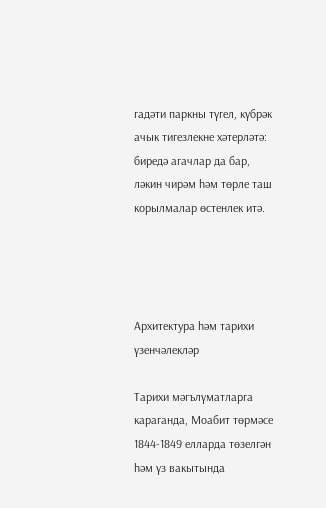гадәти паркны түгел, күбрәк ачык тигезлекне хәтерләтә: биредә агачлар да бар, ләкин чирәм һәм төрле таш корылмалар өстенлек итә.




Архитектура һәм тарихи үзенчәлекләр

Тарихи мәгълүматларга караганда, Моабит төрмәсе 1844-1849 елларда төзелгән һәм үз вакытында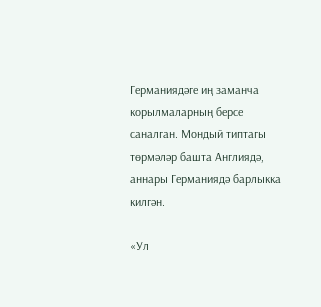Германиядәге иң заманча корылмаларның берсе саналган. Мондый типтагы төрмәләр башта Англиядә, аннары Германиядә барлыкка килгән.

«Ул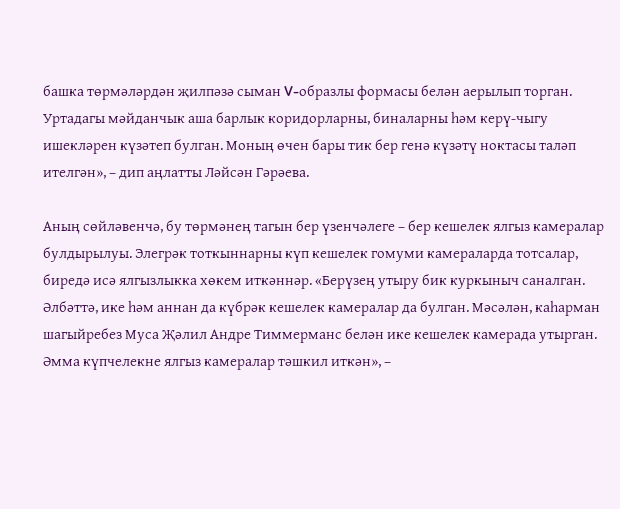башка төрмәләрдән җилпәзә сыман V-образлы формасы белән аерылып торган. Уртадагы мәйданчык аша барлык коридорларны, биналарны һәм керү-чыгу ишекләрен күзәтеп булган. Моның өчен бары тик бер генә күзәтү ноктасы таләп ителгән», – дип аңлатты Ләйсән Гәрәева.

Аның сөйләвенчә, бу төрмәнең тагын бер үзенчәлеге – бер кешелек ялгыз камералар булдырылуы. Элегрәк тоткыннарны күп кешелек гомуми камераларда тотсалар, биредә исә ялгызлыкка хөкем иткәннәр. «Берүзең утыру бик куркыныч саналган. Әлбәттә, ике һәм аннан да күбрәк кешелек камералар да булган. Мәсәлән, каһарман шагыйребез Муса Җәлил Андре Тиммерманс белән ике кешелек камерада утырган. Әмма күпчелекне ялгыз камералар тәшкил иткән», –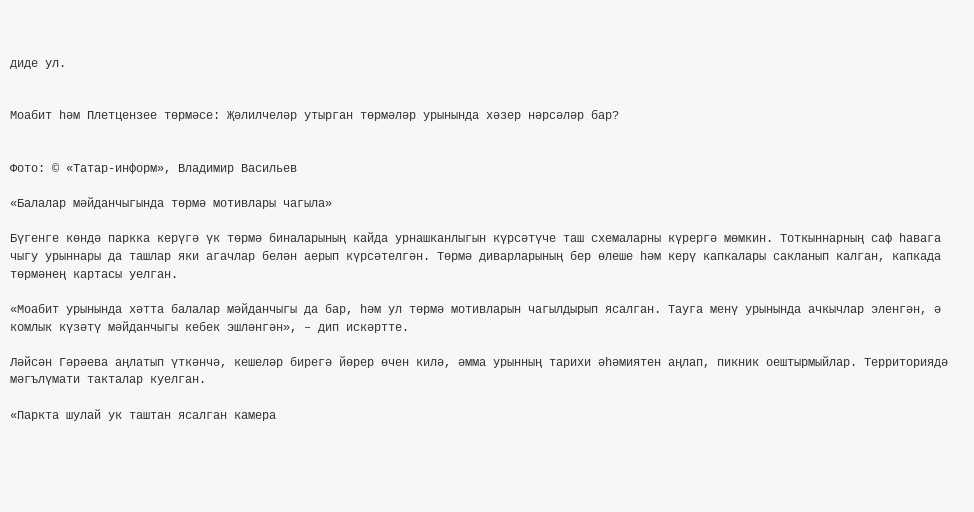диде ул.


Моабит һәм Плетцензее төрмәсе: Җәлилчеләр утырган төрмәләр урынында хәзер нәрсәләр бар?


Фото: © «Татар-информ», Владимир Васильев

«Балалар мәйданчыгында төрмә мотивлары чагыла»

Бүгенге көндә паркка керүгә үк төрмә биналарының кайда урнашканлыгын күрсәтүче таш схемаларны күрергә мөмкин. Тоткыннарның саф һавага чыгу урыннары да ташлар яки агачлар белән аерып күрсәтелгән. Төрмә диварларының бер өлеше һәм керү капкалары сакланып калган, капкада төрмәнең картасы уелган.

«Моабит урынында хәтта балалар мәйданчыгы да бар, һәм ул төрмә мотивларын чагылдырып ясалган. Тауга менү урынында ачкычлар эленгән, ә комлык күзәтү мәйданчыгы кебек эшләнгән», – дип искәртте.

Ләйсән Гәрәева аңлатып үткәнчә, кешеләр бирегә йөрер өчен килә, әмма урынның тарихи әһәмиятен аңлап, пикник оештырмыйлар. Территориядә мәгълүмати такталар куелган.

«Паркта шулай ук таштан ясалган камера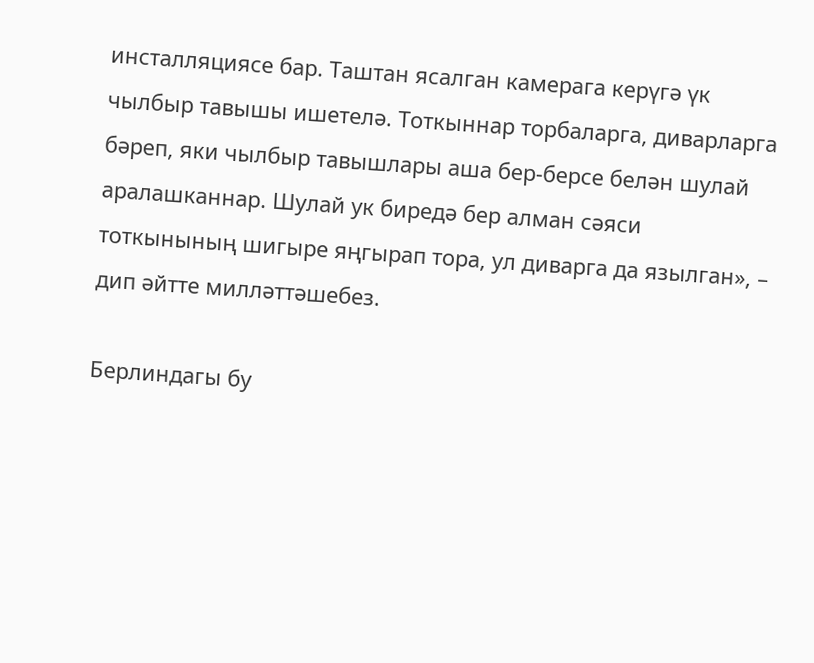инсталляциясе бар. Таштан ясалган камерага керүгә үк чылбыр тавышы ишетелә. Тоткыннар торбаларга, диварларга бәреп, яки чылбыр тавышлары аша бер-берсе белән шулай аралашканнар. Шулай ук биредә бер алман сәяси тоткынының шигыре яңгырап тора, ул диварга да язылган», – дип әйтте милләттәшебез.

Берлиндагы бу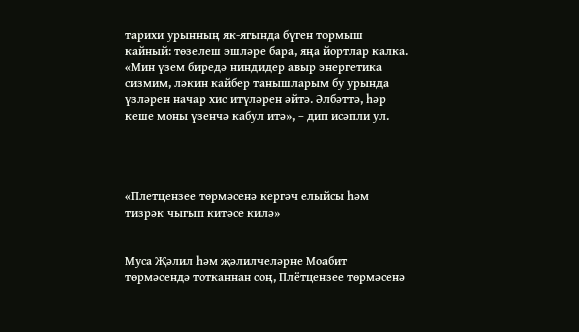тарихи урынның як-ягында бүген тормыш кайный: төзелеш эшләре бара, яңа йортлар калка. «Мин үзем биредә ниндидер авыр энергетика сизмим, ләкин кайбер танышларым бу урында үзләрен начар хис итүләрен әйтә. Әлбәттә, һәр кеше моны үзенчә кабул итә», – дип исәпли ул.




«Плетцензее төрмәсенә кергәч елыйсы һәм тизрәк чыгып китәсе килә»


Муса Җәлил һәм җәлилчеләрне Моабит төрмәсендә тотканнан соң, Плётцензее төрмәсенә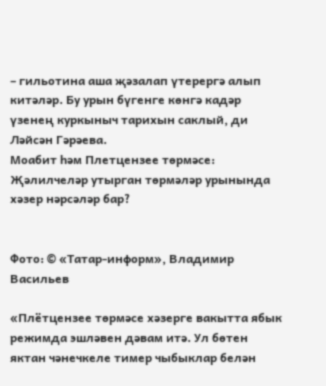– гильотина аша җәзалап үтерергә алып китәләр. Бу урын бүгенге көнгә кадәр үзенең куркыныч тарихын саклый, ди Ләйсән Гәрәева.
Моабит һәм Плетцензее төрмәсе: Җәлилчеләр утырган төрмәләр урынында хәзер нәрсәләр бар?


Фото: © «Татар-информ», Владимир Васильев

«Плётцензее төрмәсе хәзерге вакытта ябык режимда эшләвен дәвам итә. Ул бөтен яктан чәнечкеле тимер чыбыклар белән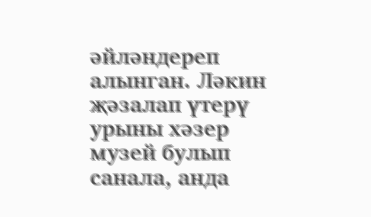әйләндереп алынган. Ләкин җәзалап үтерү урыны хәзер музей булып санала, анда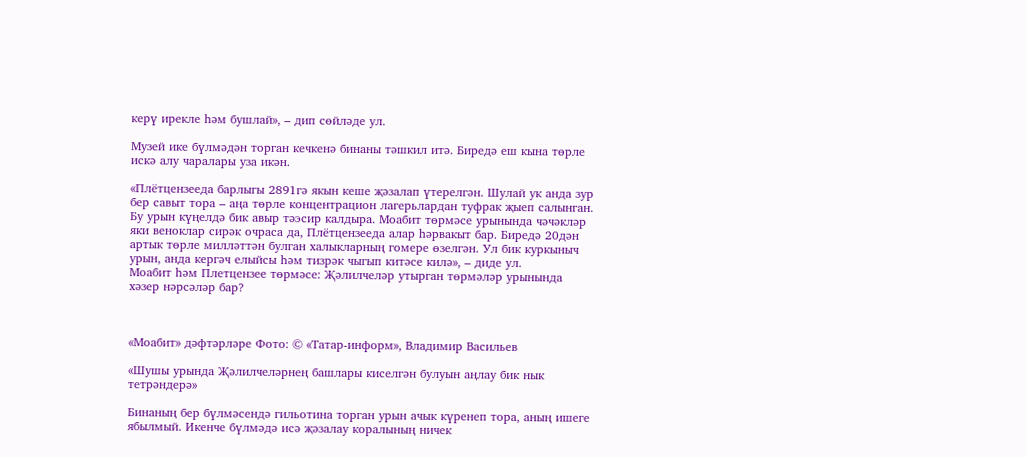керү ирекле һәм бушлай», – дип сөйләде ул.

Музей ике бүлмәдән торган кечкенә бинаны тәшкил итә. Биредә еш кына төрле искә алу чаралары уза икән.

«Плётцензееда барлыгы 2891гә якын кеше җәзалап үтерелгән. Шулай ук анда зур бер савыт тора – аңа төрле концентрацион лагерьлардан туфрак җыеп салынган. Бу урын күңелдә бик авыр тәэсир калдыра. Моабит төрмәсе урынында чәчәкләр яки веноклар сирәк очраса да, Плётцензееда алар һәрвакыт бар. Биредә 20дән артык төрле милләттән булган халыкларның гомере өзелгән. Ул бик куркыныч урын, анда кергәч елыйсы һәм тизрәк чыгып китәсе килә», – диде ул.
Моабит һәм Плетцензее төрмәсе: Җәлилчеләр утырган төрмәләр урынында хәзер нәрсәләр бар?



«Моабит» дәфтәрләре Фото: © «Татар-информ», Владимир Васильев

«Шушы урында Җәлилчеләрнең башлары киселгән булуын аңлау бик нык тетрәндерә»

Бинаның бер бүлмәсендә гильотина торган урын ачык күренеп тора, аның ишеге ябылмый. Икенче бүлмәдә исә җәзалау коралының ничек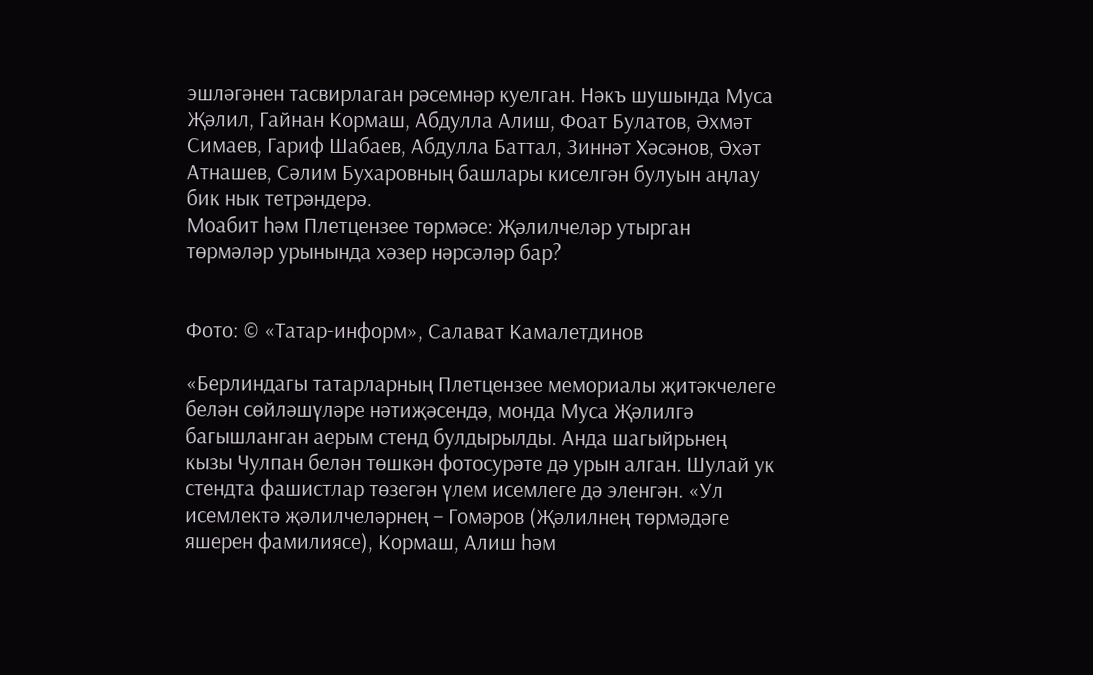эшләгәнен тасвирлаган рәсемнәр куелган. Нәкъ шушында Муса Җәлил, Гайнан Кормаш, Абдулла Алиш, Фоат Булатов, Әхмәт Симаев, Гариф Шабаев, Абдулла Баттал, Зиннәт Хәсәнов, Әхәт Атнашев, Сәлим Бухаровның башлары киселгән булуын аңлау бик нык тетрәндерә.
Моабит һәм Плетцензее төрмәсе: Җәлилчеләр утырган төрмәләр урынында хәзер нәрсәләр бар?


Фото: © «Татар-информ», Салават Камалетдинов

«Берлиндагы татарларның Плетцензее мемориалы җитәкчелеге белән сөйләшүләре нәтиҗәсендә, монда Муса Җәлилгә багышланган аерым стенд булдырылды. Анда шагыйрьнең кызы Чулпан белән төшкән фотосурәте дә урын алган. Шулай ук стендта фашистлар төзегән үлем исемлеге дә эленгән. «Ул исемлектә җәлилчеләрнең – Гомәров (Җәлилнең төрмәдәге яшерен фамилиясе), Кормаш, Алиш һәм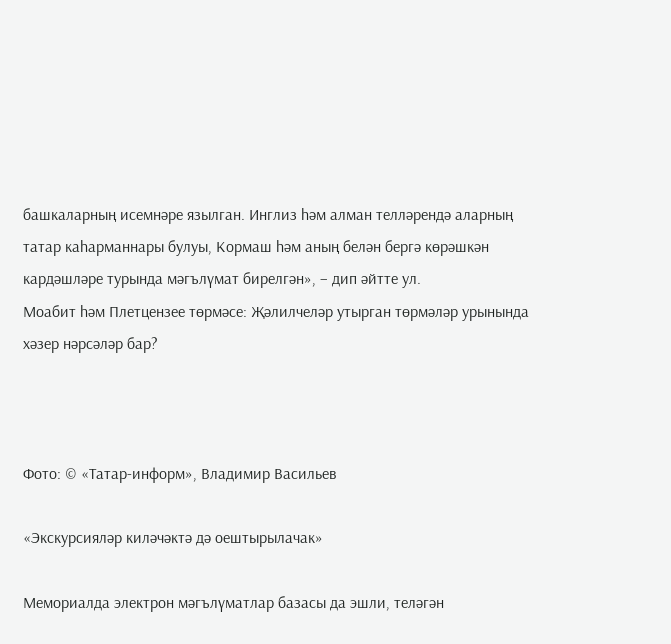башкаларның исемнәре язылган. Инглиз һәм алман телләрендә аларның татар каһарманнары булуы, Кормаш һәм аның белән бергә көрәшкән кардәшләре турында мәгълүмат бирелгән», – дип әйтте ул.
Моабит һәм Плетцензее төрмәсе: Җәлилчеләр утырган төрмәләр урынында хәзер нәрсәләр бар?



Фото: © «Татар-информ», Владимир Васильев

«Экскурсияләр киләчәктә дә оештырылачак»

Мемориалда электрон мәгълүматлар базасы да эшли, теләгән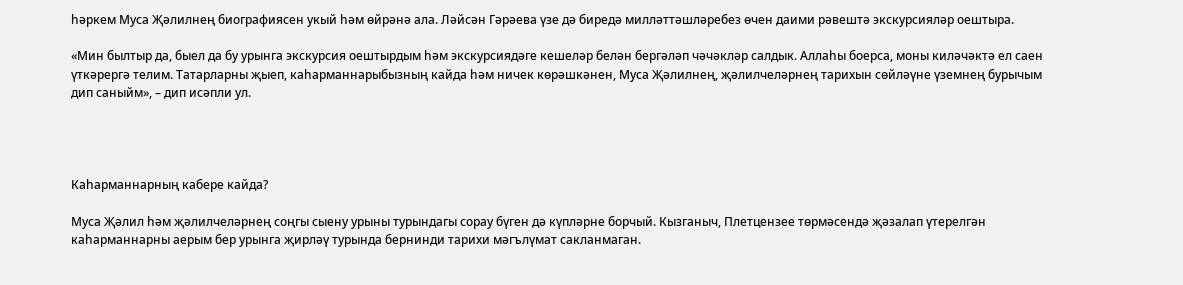һәркем Муса Җәлилнең биографиясен укый һәм өйрәнә ала. Ләйсән Гәрәева үзе дә биредә милләттәшләребез өчен даими рәвештә экскурсияләр оештыра.

«Мин былтыр да, быел да бу урынга экскурсия оештырдым һәм экскурсиядәге кешеләр белән бергәләп чәчәкләр салдык. Аллаһы боерса, моны киләчәктә ел саен үткәрергә телим. Татарларны җыеп, каһарманнарыбызның кайда һәм ничек көрәшкәнен, Муса Җәлилнең, җәлилчеләрнең тарихын сөйләүне үземнең бурычым дип саныйм», – дип исәпли ул.




Каһарманнарның кабере кайда?

Муса Җәлил һәм җәлилчеләрнең соңгы сыену урыны турындагы сорау бүген дә күпләрне борчый. Кызганыч, Плетцензее төрмәсендә җәзалап үтерелгән каһарманнарны аерым бер урынга җирләү турында бернинди тарихи мәгълүмат сакланмаган.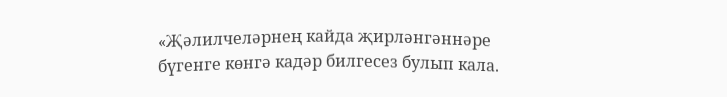«Җәлилчеләрнең кайда җирләнгәннәре бүгенге көнгә кадәр билгесез булып кала.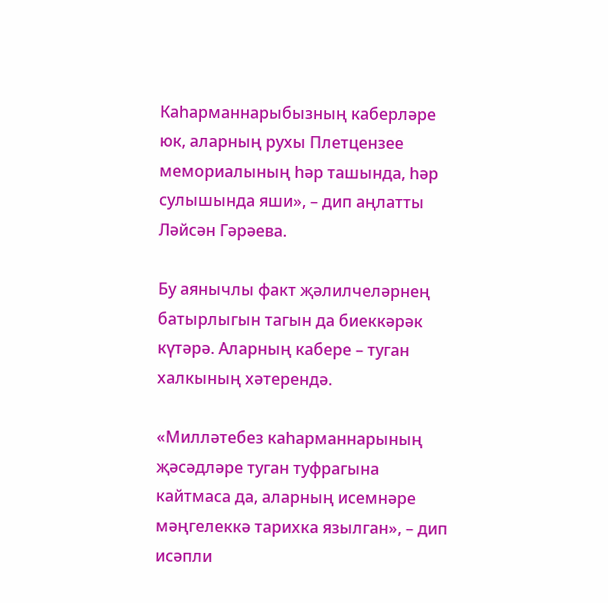Каһарманнарыбызның каберләре юк, аларның рухы Плетцензее мемориалының һәр ташында, һәр сулышында яши», – дип аңлатты Ләйсән Гәрәева.

Бу аянычлы факт җәлилчеләрнең батырлыгын тагын да биеккәрәк күтәрә. Аларның кабере – туган халкының хәтерендә.

«Милләтебез каһарманнарының җәсәдләре туган туфрагына кайтмаса да, аларның исемнәре мәңгелеккә тарихка язылган», – дип исәпли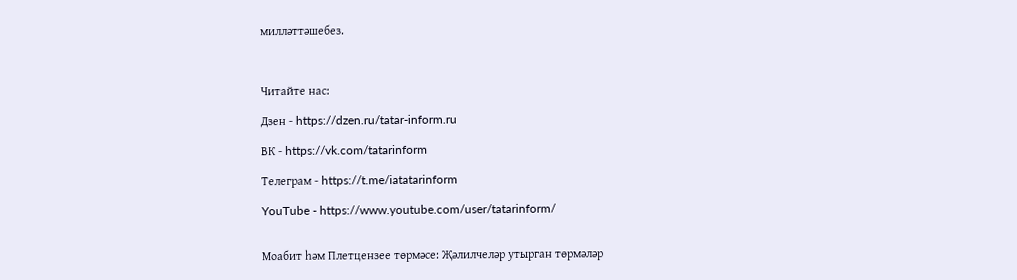милләттәшебез.



Читайте нас:

Дзен - https://dzen.ru/tatar-inform.ru

ВК - https://vk.com/tatarinform

Телеграм - https://t.me/iatatarinform

YouTube - https://www.youtube.com/user/tatarinform/


Моабит һәм Плетцензее төрмәсе: Җәлилчеләр утырган төрмәләр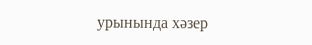урынында хәзер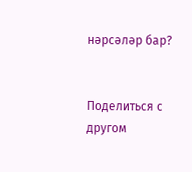нәрсәләр бар?


Поделиться с другом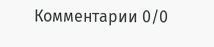Комментарии 0/0